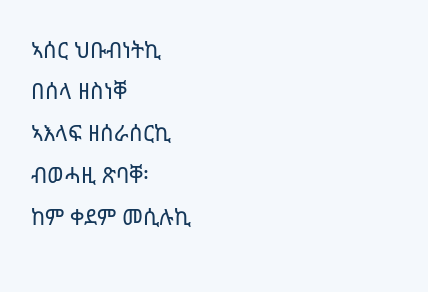ኣሰር ህቡብነትኪ
በሰላ ዘስነቐ
ኣእላፍ ዘሰራሰርኪ
ብወሓዚ ጽባቐ፡
ከም ቀደም መሲሉኪ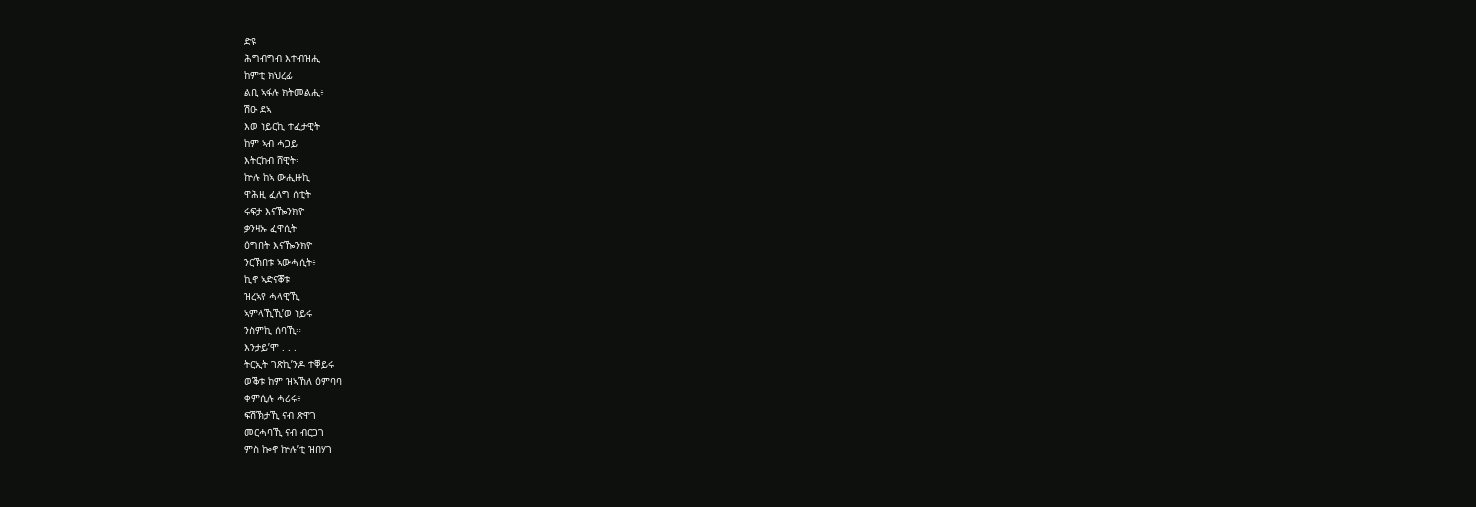ድዩ
ሕግብግብ እተብዝሒ
ከምቲ ክህረፊ
ልቢ ኣፋሉ ክትመልሒ፥
ሽዑ ደኣ
እወ ነይርኪ ተፈታዊት
ከም ኣብ ሓጋይ
እትርከብ ሸዊት፡
ኵሉ ከኣ ውሒዙኪ
ዋሕዚ ፈለግ ሰቲት
ሩፍታ እናዀንክዮ
ቃንዛኡ ፈዋሲት
ዕግበት እናዀንክዮ
ንርኽበቱ ኣውሓሲት፥
ኪኖ ኣድናቖቱ
ዝረኣየ ሓላዊኺ
ኣምላኺኺ’ወ ነይሩ
ንስምኪ ሰባኺ።
እንታይ’ሞ . . .
ትርኢት ገጽኪ’ንዶ ተቐይሩ
ወቕቱ ከም ዝኣኸለ ዕምባባ
ቀምሲሉ ሓሪሩ፥
ፍሽኽታኺ ናብ ጽዋገ
መርሓባኺ ናብ ብርጋገ
ምስ ኰኖ ኵሉ’ቲ ዝበሃገ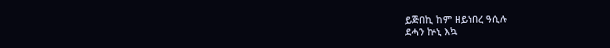ይጅበኪ ከም ዘይነበረ ዓሲሉ
ደሓን ኵኒ እኳ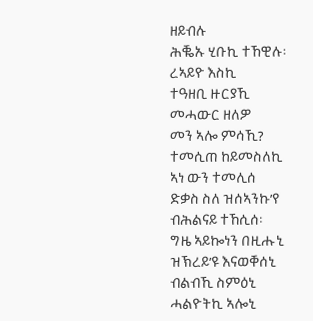ዘይብሉ
ሕቘኡ ሂቡኪ ተኸዊሉ፡
ረኣይዮ እስኪ
ተዓዘቢ ዙርያኺ
መሓውር ዘለዎ
መን ኣሎ ምሳኺ?
ተመሲጠ ከይመስለኪ
ኣነ ውን ተመሊሰ
ድቃስ ስለ ዝሰኣንኩ’የ
ብሕልናይ ተኸሲሰ፡
ግዜ ኣይኰነን በዚሑኒ
ዝኽረይ’ዩ እናወቐሰኒ
ብልብኺ ስምዕኒ
ሓልዮትኪ ኣሎኒ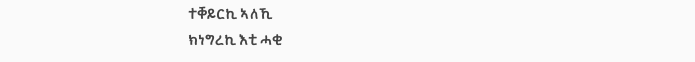ተቐይርኪ ኣለኺ
ክነግረኪ እቲ ሓቂ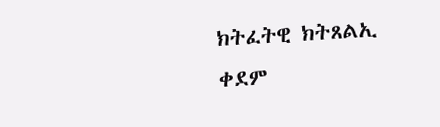ክትፈትዊ ክትጸልኢ
ቀደም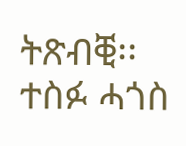ትጽብቒ፡፡
ተስፉ ሓጎስ